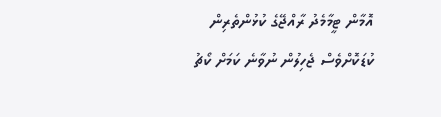އޮމާން ޓީމާމެދު ރާއްޖޭގެ ކުޅުންތެރިން ކުޑަކޮށްވެސް ޖެހިލުން ނުވާނެ ކަމަށް ކޯޗު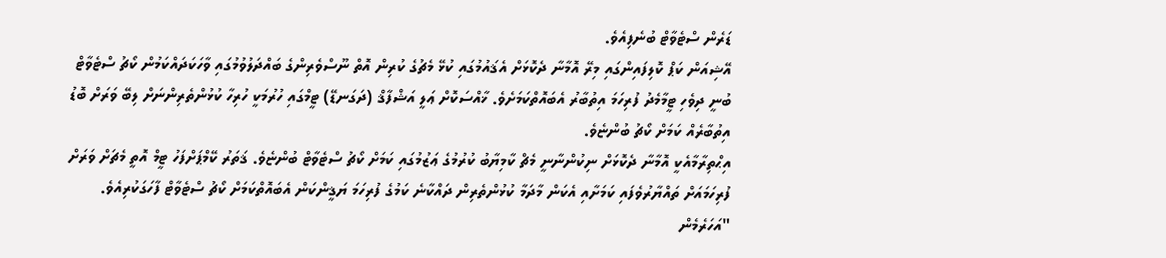ޑަރެން ސްޓެވާޓް ބުނެފިއެވެ.
އޭޝިއަން ކަޕް ކޮލިފައިންގައި މިރޭ އޮމާނާ ދެކޮޅަށް އެޤައުމުގައި ކުޅޭ މެޗުގެ ކުރިން އޮތް ނޫސްވެރިންގެ ބައްދަލުވުމުގައި ވާހަކަދައްކަމުން ކޯޗު ސްޓެވާޓް ބުނީ ދިވެހި ޓީމާމެދު ފުރިހަމަ އިތުބާރު އެބައޮތްކަމަށެވެ. ޚާއްސަކޮށް ޢަލީ އަޝްފާޤް (ދަގަނޑޭ) ޓީމްގައި ހުރުމަކީ ހުރިހާ ކުޅުންތެރިންނަށް ލިބޭ ވަރަށް ބޮޑު އިތުބާރެއް ކަމަށް ކޯޗު ބުންޏެވެ.
އިޙްތިރާމާއެކީ އޮމާނާ ދެކޮޅަށް ނިކުންނާނީ މެޗް ކާމިޔާބު ކުރުމުގެ ޢަޒުމުގައި ކަމަށް ކޯޗު ސްޓެވާޓް ބުންޏެވެ. ޤަތަރު ކޭމްޕަށްފަހު ޓީމް އޮތީ މެޗަށް ވަރަށް ފުރިހަމައަށް ތައްޔާރުވެފައި ކަމަށާއި އެކަން މާދަމާ ކުޅުންތެރިން ދައްކާނެ ކަމުގެ ފުރިހަމަ ޔަޤީންކަން އެބައޮތްކަމަށް ކޯޗު ސްޓެވާޓް ފާހަގަކުރިއެވެ.
"އަހަރެމެން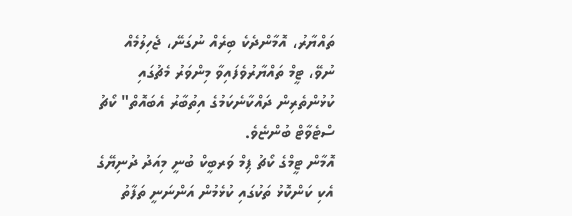ތައްޔާރު، އޮމާންދެކެ ބިރެއް ނުގަނޭ، ޖެހިލުމެއް ނުވޭ، ޓީމް ތައްޔާރުވެފައިވާ މިންވަރު މެޗުގައި ކުޅުންތެރިން ދައްކާނެކަމުގެ އިތުބާރު އެބައޮތް" ކޯޗު ސްޓެވާޓް ބުންޏެވެ.
އޮމާން ޓީމްގެ ކޯޗު ޕިމް ވަރބީކް ބުނީ މިއަދު ދުނިޔޭގެ އެކި ކަންކޮޅު ތަކުގައި ކުޅެމުން އަންނަނީ ތަފާތު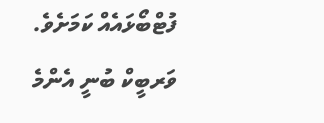ފުޓްބޯޅައެއް ކަމަށެވެ. ވަރބީކް ބުނީ އެންމެ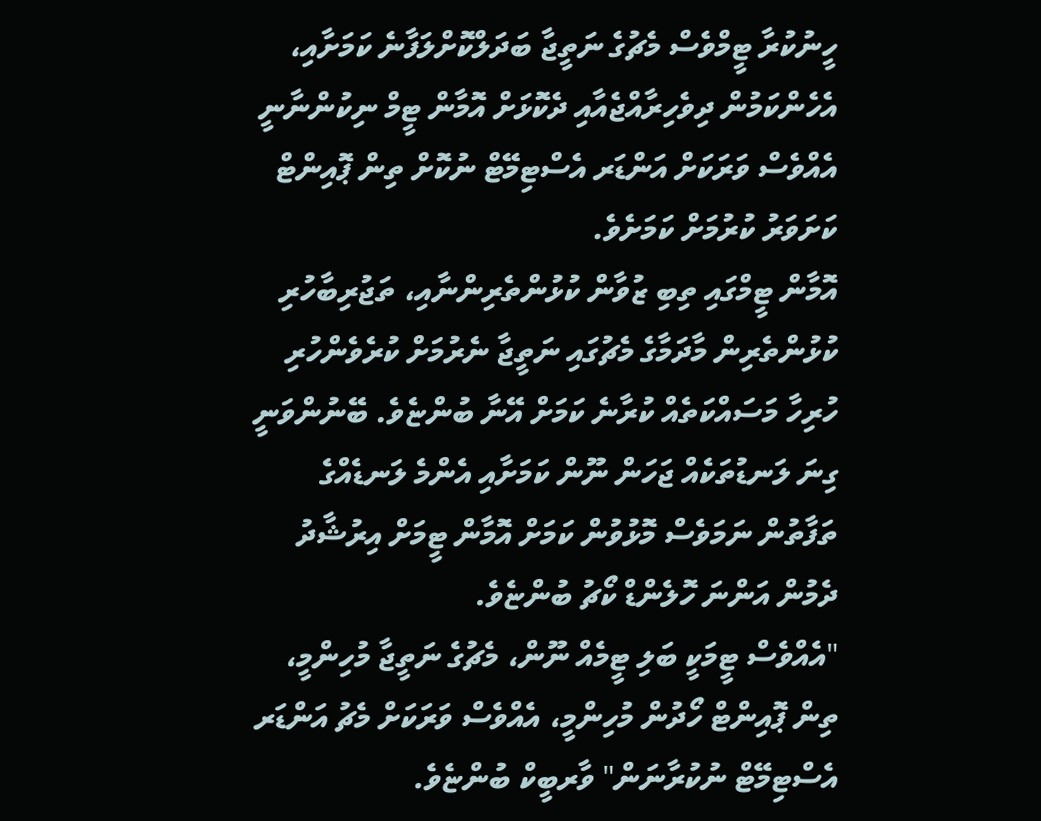ހީނުކުރާ ޓީމްވެސް މެޗުގެ ނަތީޖާ ބަދަލްކޮށްލަފާނެ ކަމަށާއި، އެހެންކަމުން ދިވެހިރާއްޖެއާއި ދެކޮޅަށް އޮމާން ޓީމް ނިކުންނާނީ އެއްވެސް ވަރަކަށް އަންޑަރ އެސްޓިމޭޓް ނުކޮށް ތިން ޕޮއިންޓް ކަށަވަރު ކުރުމަށް ކަމަށެވެ.
އޮމާން ޓީމްގައި ތިބި ޒުވާން ކުޅުންތެރިންނާއި، ތަޖުރިބާހުރި ކުޅުންތެރިން މާދަމާގެ މެޗުގައި ނަތީޖާ ނެރުމަށް ކުރެވެންހުރި ހުރިހާ މަސައްކަތެއް ކުރާނެ ކަމަށް އޭނާ ބުންޏެވެ. ބޭނުންވަނީ ގިނަ ލަނޑުތަކެއް ޖަހަން ނޫން ކަމަށާއި އެންމެ ލަނޑެއްގެ ތަފާތުން ނަމަވެސް މޮޅުވުން ކަމަށް އޮމާން ޓީމަށް އިރުޝާދު ދެމުން އަންނަ ހޮލެންޑް ކޯޗު ބުންޏެވެ.
"އެއްވެސް ޓީމަކީ ބަލި ޓީމެއް ނޫން، މެޗުގެ ނަތީޖާ މުހިންމީ، ތިން ޕޮއިންޓް ހޯދުން މުހިންމީ، އެއްވެސް ވަރަކަށް މެޗު އަންޑަރ އެސްޓިމޭޓް ނުކުރާނަން" ވާރބީކް ބުންޏެވެ.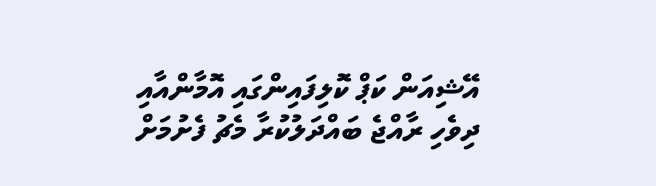އޭޝިއަން ކަޕް ކޮލިފައިންގައި އޮމާންއާއި ދިވެހި ރާއްޖެ ބައްދަލުކުރާ މެޗު ފެށުމަށް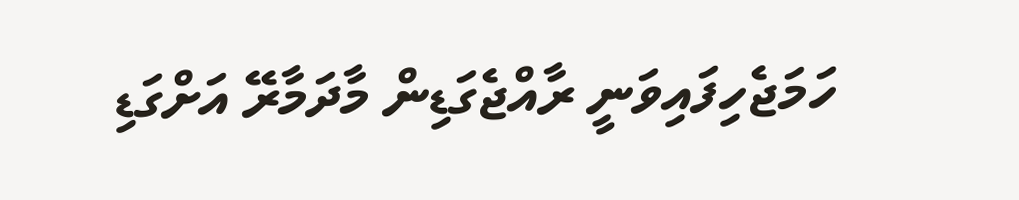ހަމަޖެހިފައިވަނީ ރާއްޖެގަޑިން މާދަމާރޭ އަށްގަޑި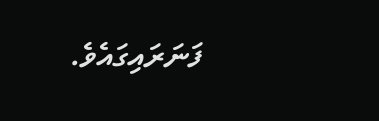ފަނަރައިގައެވެ.